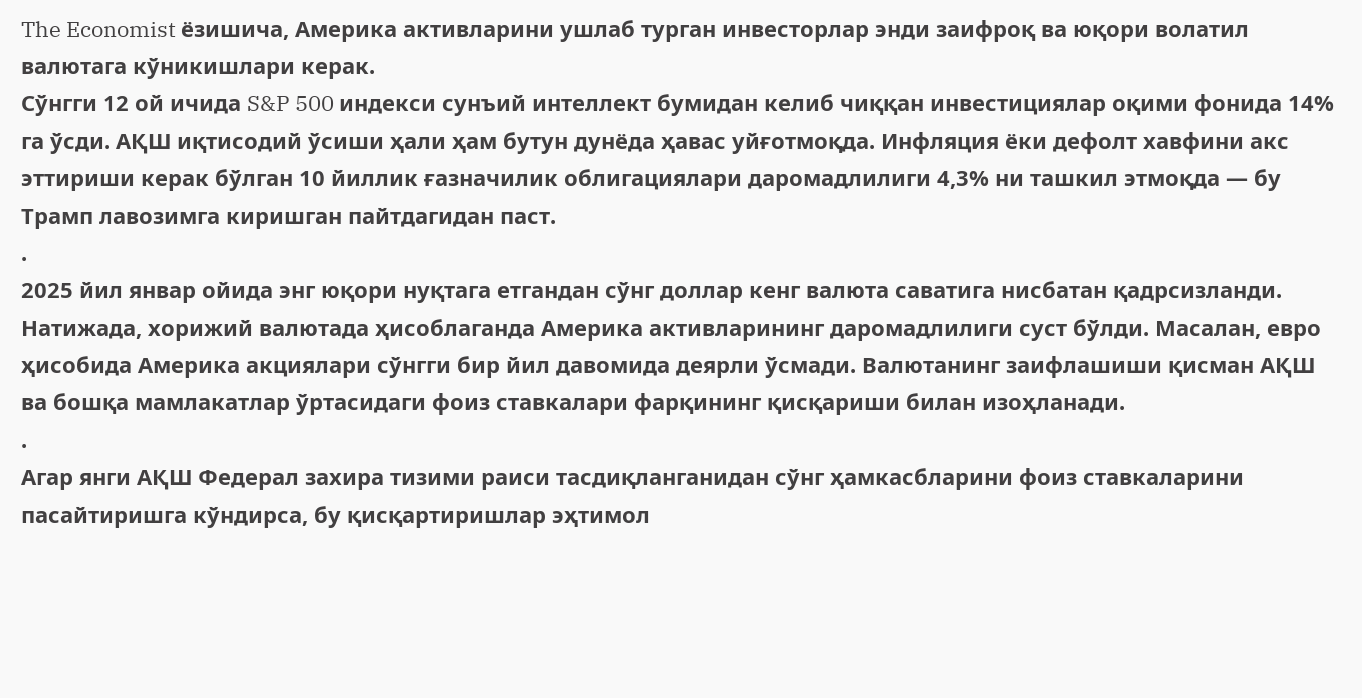The Economist ёзишича, Америка активларини ушлаб турган инвесторлар энди заифроқ ва юқори волатил валютага кўникишлари керак.
Сўнгги 12 ой ичида S&P 500 индекси сунъий интеллект бумидан келиб чиққан инвестициялар оқими фонида 14% га ўсди. АҚШ иқтисодий ўсиши ҳали ҳам бутун дунёда ҳавас уйғотмоқда. Инфляция ёки дефолт хавфини акс эттириши керак бўлган 10 йиллик ғазначилик облигациялари даромадлилиги 4,3% ни ташкил этмоқда — бу Трамп лавозимга киришган пайтдагидан паст.
.
2025 йил январ ойида энг юқори нуқтага етгандан сўнг доллар кенг валюта саватига нисбатан қадрсизланди. Натижада, хорижий валютада ҳисоблаганда Америка активларининг даромадлилиги суст бўлди. Масалан, евро ҳисобида Америка акциялари сўнгги бир йил давомида деярли ўсмади. Валютанинг заифлашиши қисман АҚШ ва бошқа мамлакатлар ўртасидаги фоиз ставкалари фарқининг қисқариши билан изоҳланади.
.
Агар янги АҚШ Федерал захира тизими раиси тасдиқланганидан сўнг ҳамкасбларини фоиз ставкаларини пасайтиришга кўндирса, бу қисқартиришлар эҳтимол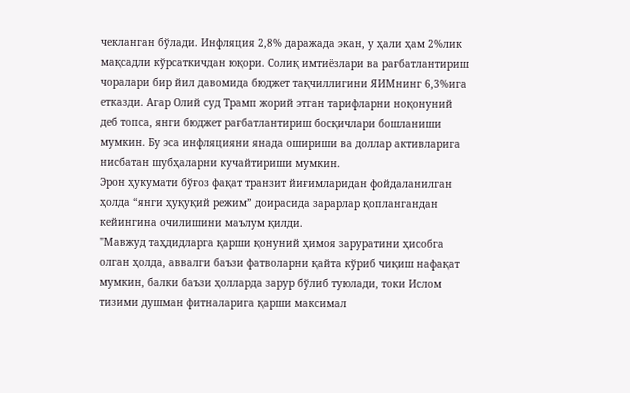чекланган бўлади. Инфляция 2,8% даражада экан, у ҳали ҳам 2%лик мақсадли кўрсаткичдан юқори. Солиқ имтиёзлари ва рағбатлантириш чоралари бир йил давомида бюджет тақчиллигини ЯИМнинг 6,3%ига етказди. Агар Олий суд Трамп жорий этган тарифларни ноқонуний деб топса, янги бюджет рағбатлантириш босқичлари бошланиши мумкин. Бу эса инфляцияни янада ошириши ва доллар активларига нисбатан шубҳаларни кучайтириши мумкин.
Эрон ҳукумати бўғоз фақат транзит йиғимларидан фойдаланилган ҳолда “янги ҳуқуқий режим” доирасида зарарлар қоплангандан кейингина очилишини маълум қилди.
"Мавжуд таҳдидларга қарши қонуний ҳимоя заруратини ҳисобга олган ҳолда, аввалги баъзи фатволарни қайта кўриб чиқиш нафақат мумкин, балки баъзи ҳолларда зарур бўлиб туюлади, токи Ислом тизими душман фитналарига қарши максимал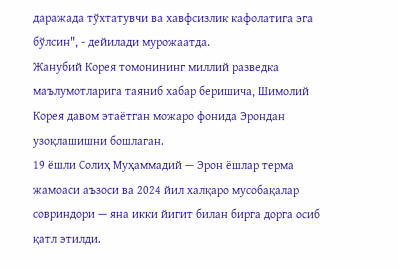даражада тўхтатувчи ва хавфсизлик кафолатига эга бўлсин", - дейилади мурожаатда.
Жанубий Корея томонининг миллий разведка маълумотларига таяниб хабар беришича, Шимолий Корея давом этаётган можаро фонида Эрондан узоқлашишни бошлаган.
19 ёшли Солиҳ Муҳаммадий — Эрон ёшлар терма жамоаси аъзоси ва 2024 йил халқаро мусобақалар совриндори — яна икки йигит билан бирга дорга осиб қатл этилди.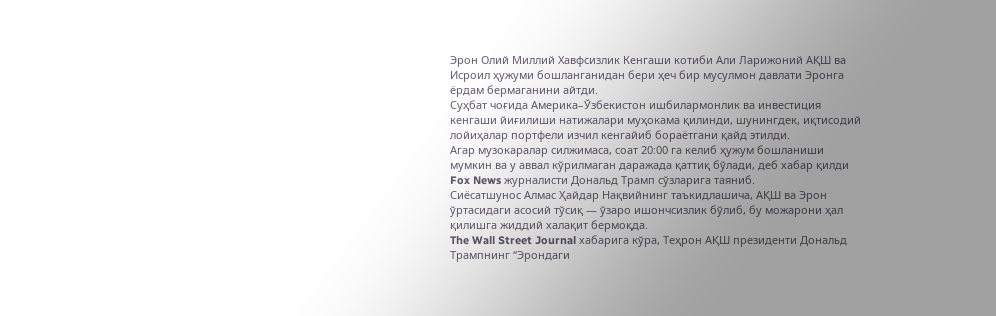Эрон Олий Миллий Хавфсизлик Кенгаши котиби Али Ларижоний АҚШ ва Исроил ҳужуми бошланганидан бери ҳеч бир мусулмон давлати Эронга ёрдам бермаганини айтди.
Суҳбат чоғида Америка–Ўзбекистон ишбилармонлик ва инвестиция кенгаши йиғилиши натижалари муҳокама қилинди, шунингдек, иқтисодий лойиҳалар портфели изчил кенгайиб бораётгани қайд этилди.
Агар музокаралар силжимаса, соат 20:00 га келиб ҳужум бошланиши мумкин ва у аввал кўрилмаган даражада қаттиқ бўлади, деб хабар қилди Fox News журналисти Дональд Трамп сўзларига таяниб.
Сиёсатшунос Алмас Ҳайдар Нақвийнинг таъкидлашича, АҚШ ва Эрон ўртасидаги асосий тўсиқ — ўзаро ишончсизлик бўлиб, бу можарони ҳал қилишга жиддий халақит бермоқда.
The Wall Street Journal хабарига кўра, Теҳрон АҚШ президенти Дональд Трампнинг “Эрондаги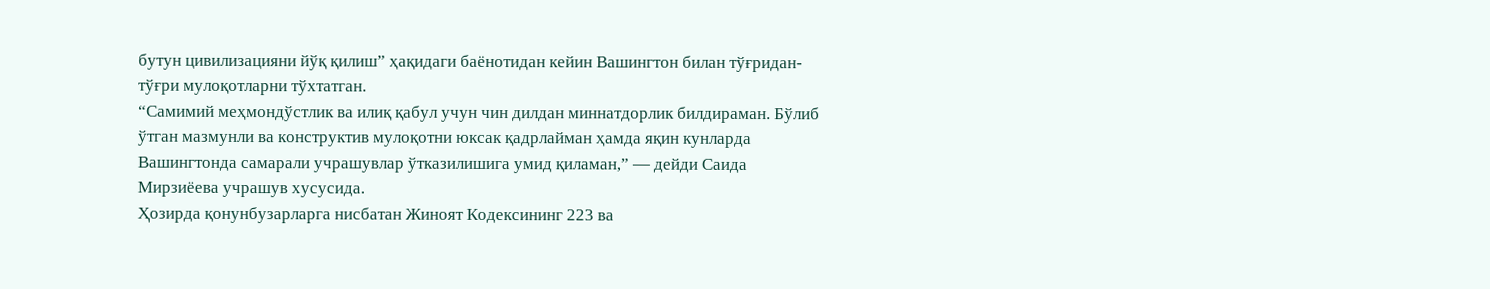бутун цивилизацияни йўқ қилиш” ҳақидаги баёнотидан кейин Вашингтон билан тўғридан-тўғри мулоқотларни тўхтатган.
“Самимий меҳмондўстлик ва илиқ қабул учун чин дилдан миннатдорлик билдираман. Бўлиб ўтган мазмунли ва конструктив мулоқотни юксак қадрлайман ҳамда яқин кунларда Вашингтонда самарали учрашувлар ўтказилишига умид қиламан,” — дейди Саида Мирзиёева учрашув хусусида.
Ҳозирда қонунбузарларга нисбатан Жиноят Кодексининг 223 ва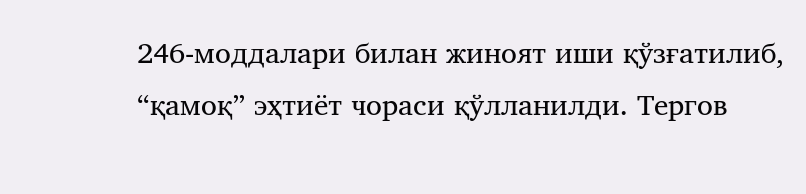246-моддалари билан жиноят иши қўзғатилиб, “қамоқ” эҳтиёт чораси қўлланилди. Тергов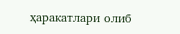ҳаракатлари олиб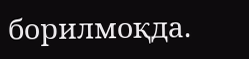борилмоқда.